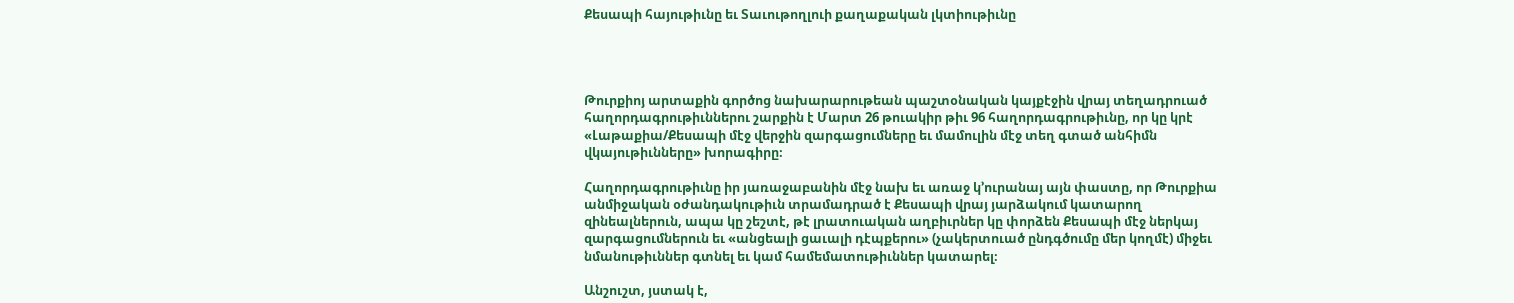Քեսապի հայութիւնը եւ Տաւութողլուի քաղաքական լկտիութիւնը




Թուրքիոյ արտաքին գործոց նախարարութեան պաշտօնական կայքէջին վրայ տեղադրուած հաղորդագրութիւններու շարքին է Մարտ 26 թուակիր թիւ 96 հաղորդագրութիւնը, որ կը կրէ «Լաթաքիա/Քեսապի մէջ վերջին զարգացումները եւ մամուլին մէջ տեղ գտած անհիմն վկայութիւնները» խորագիրը։

Հաղորդագրութիւնը իր յառաջաբանին մէջ նախ եւ առաջ կ՚ուրանայ այն փաստը, որ Թուրքիա անմիջական օժանդակութիւն տրամադրած է Քեսապի վրայ յարձակում կատարող զինեալներուն, ապա կը շեշտէ, թէ լրատուական աղբիւրներ կը փորձեն Քեսապի մէջ ներկայ զարգացումներուն եւ «անցեալի ցաւալի դէպքերու» (չակերտուած ընդգծումը մեր կողմէ) միջեւ նմանութիւններ գտնել եւ կամ համեմատութիւններ կատարել։

Անշուշտ, յստակ է,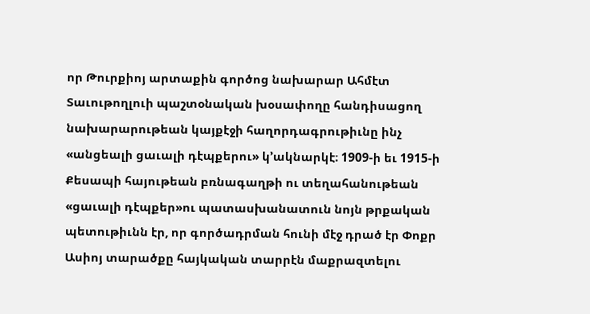որ Թուրքիոյ արտաքին գործոց նախարար Ահմէտ Տաւութողլուի պաշտօնական խօսափողը հանդիսացող նախարարութեան կայքէջի հաղորդագրութիւնը ինչ «անցեալի ցաւալի դէպքերու» կ՚ակնարկէ։ 1909-ի եւ 1915-ի Քեսապի հայութեան բռնագաղթի ու տեղահանութեան «ցաւալի դէպքեր»ու պատասխանատուն նոյն թրքական պետութիւնն էր, որ գործադրման հունի մէջ դրած էր Փոքր Ասիոյ տարածքը հայկական տարրէն մաքրազտելու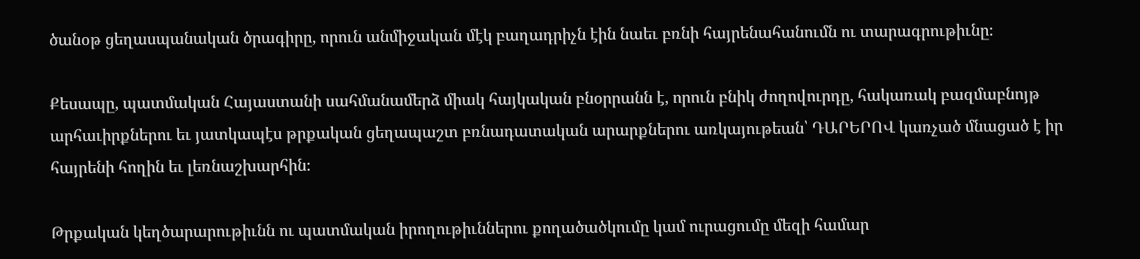ծանօթ ցեղասպանական ծրագիրը, որուն անմիջական մէկ բաղադրիչն էին նաեւ բռնի հայրենահանումն ու տարագրութիւնը։

Քեսապը, պատմական Հայաստանի սահմանամերձ միակ հայկական բնօրրանն է, որուն բնիկ ժողովուրդը, հակառակ բազմաբնոյթ արհաւիրքներու եւ յատկապէս թրքական ցեղապաշտ բռնադատական արարքներու առկայութեան՝ ԴԱՐԵՐՈՎ կառչած մնացած է իր հայրենի հողին եւ լեռնաշխարհին։

Թրքական կեղծարարութիւնն ու պատմական իրողութիւններու քողածածկումը կամ ուրացումը մեզի համար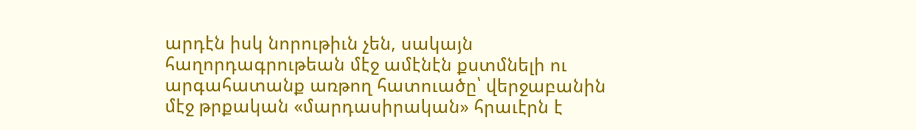արդէն իսկ նորութիւն չեն, սակայն հաղորդագրութեան մէջ ամէնէն քստմնելի ու արգահատանք առթող հատուածը՝ վերջաբանին մէջ թրքական «մարդասիրական» հրաւէրն է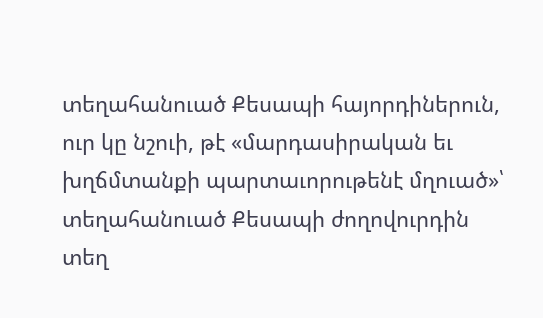տեղահանուած Քեսապի հայորդիներուն, ուր կը նշուի, թէ «մարդասիրական եւ խղճմտանքի պարտաւորութենէ մղուած»՝ տեղահանուած Քեսապի ժողովուրդին տեղ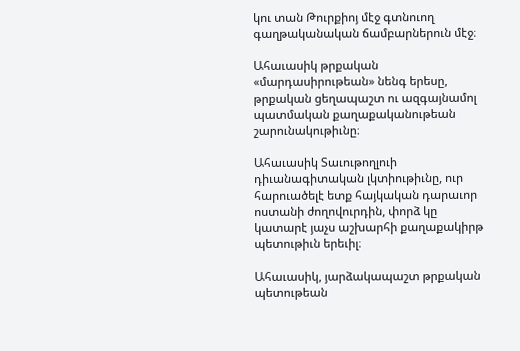կու տան Թուրքիոյ մէջ գտնուող գաղթականական ճամբարներուն մէջ։

Ահաւասիկ թրքական «մարդասիրութեան» նենգ երեսը, թրքական ցեղապաշտ ու ազգայնամոլ պատմական քաղաքականութեան շարունակութիւնը։

Ահաւասիկ Տաւութողլուի դիւանագիտական լկտիութիւնը, ուր հարուածելէ ետք հայկական դարաւոր ոստանի ժողովուրդին, փորձ կը կատարէ յաչս աշխարհի քաղաքակիրթ պետութիւն երեւիլ։

Ահաւասիկ, յարձակապաշտ թրքական պետութեան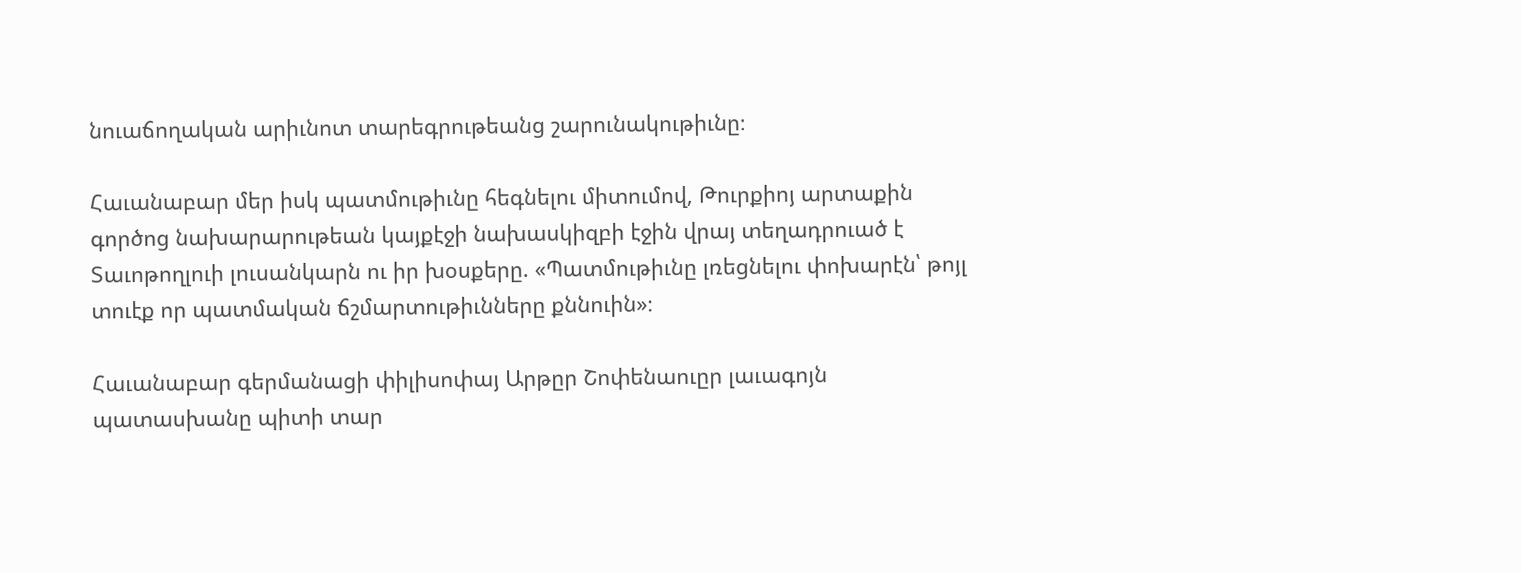նուաճողական արիւնոտ տարեգրութեանց շարունակութիւնը։

Հաւանաբար մեր իսկ պատմութիւնը հեգնելու միտումով, Թուրքիոյ արտաքին գործոց նախարարութեան կայքէջի նախասկիզբի էջին վրայ տեղադրուած է Տաւոթողլուի լուսանկարն ու իր խօսքերը. «Պատմութիւնը լռեցնելու փոխարէն՝ թոյլ տուէք որ պատմական ճշմարտութիւնները քննուին»։

Հաւանաբար գերմանացի փիլիսոփայ Արթըր Շոփենաուըր լաւագոյն պատասխանը պիտի տար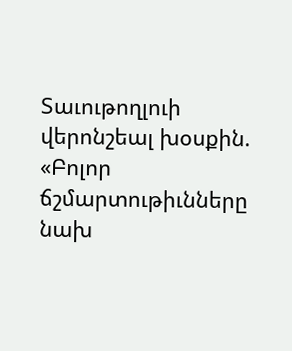Տաւութողլուի վերոնշեալ խօսքին. «Բոլոր ճշմարտութիւնները նախ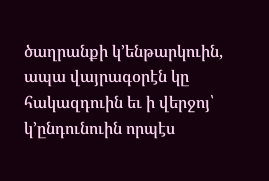ծաղրանքի կ՚ենթարկուին, ապա վայրագօրէն կը հակազդուին եւ ի վերջոյ՝ կ՚ընդունուին որպէս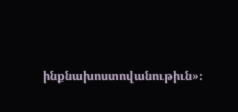ինքնախոստովանութիւն»։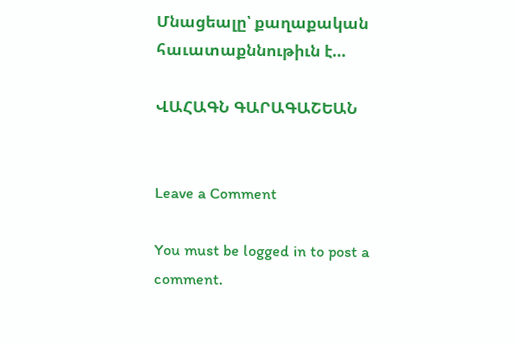Մնացեալը՝ քաղաքական հաւատաքննութիւն է…

ՎԱՀԱԳՆ ԳԱՐԱԳԱՇԵԱՆ


Leave a Comment

You must be logged in to post a comment.